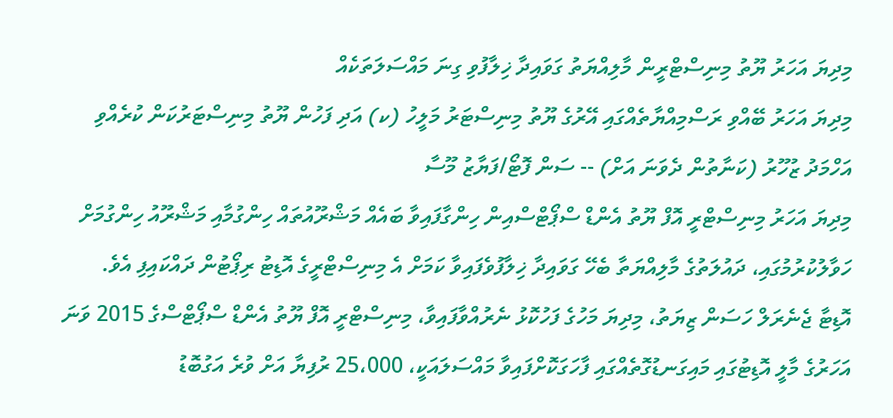މިދިޔަ އަހަރު ޔޫތު މިނިސްޓްރީން މާލިއްޔަތު ގަވައިދާ ޚިލާފުވި ގިނަ މައްސަލަތަކެއް
މިދިޔަ އަހަރު ބޭއްވި ރަސްމިއްޔާތެއްގައި އޭރުގެ ޔޫތު މިނިސްޓަރު މަލީހު (ކ) އަދި ފަހުން ޔޫތު މިނިސްޓަރުކަން ކުރެއްވި އަހްމަދު ޒުހޫރު (ކަނާތުން ދެވަނަ އަށް) -- ސަން ފޮޓޯ/ފަޔާޒު މޫސާ
މިދިޔަ އަހަރު މިނިސްޓްރީ އޮފް ޔޫތު އެންޑް ސްޕޯޓްސްއިން ހިންގާފައިވާ ބައެއް މަޝްރޫއުތައް ހިންގުމާއި މަޝްރޫއު ހިންގުމަށް ހަވާލުކުރުމުގައި، ދައުލަތުގެ މާލިއްޔަތާ ބެހޭ ގަވައިދާ ޚިލާފުވެފައިވާ ކަމަށް އެ މިނިސްޓްރީގެ އޮޑިޓު ރިޕޯޓުން ދައްކައިފި އެވެ.
އޮޑިޓާ ޖެނެރަލް ހަސަން ޒިޔަތު، މިދިޔަ މަހުގެ ފަހުކޮޅު ނެރުއްވާފައިވާ، މިނިސްޓްރީ އޮފް ޔޫތު އެންޑް ސްޕޯޓްސްގެ 2015 ވަނަ އަހަރުގެ މާލީ އޮޑިޓުގައި މައިގަނޑުގޮތެއްގައި ފާހަގަކޮށްފައިވާ މައްސަލައަކީ، 25،000 ރުފިޔާ އަށް ވުރެ އަގުބޮޑު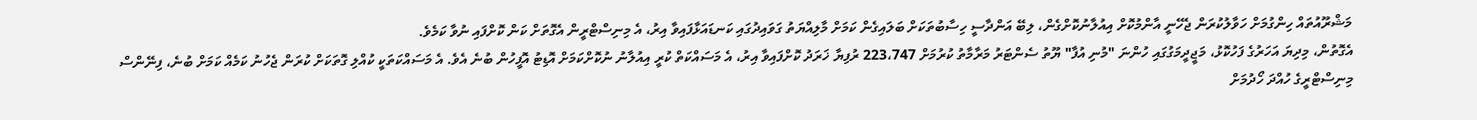މަޝްރޫއުތައް ހިންގުމަށް ހަވާލުކުރަން ޖެހޭނީ އާންމުކޮށް އިއުލާނުކޮށްގެން، ލިބޭ އަންދާސީ ހިސާބުތަކަށް ބަލައިގެން ކަމަށް މާލިއްޔަތު ގަވައިދުގައި ކަނޑައަޅާފައިވާ އިރު، އެ މިނިސްޓްރީން އެގޮތަށް ކަން ކޮށްފައި ނުވާ ކަމެވެ.
އެގޮތުން، މިދިޔަ އަހަރުގެ ފަހުކޮޅު، މަޖީދީމަގުގައި ހުންނަ "މުނި އުފާ" ޔޫތު ސެންޓަރު މަރާމާތު ކުރުމަށް 223،747 ރުފިޔާ ޚަރަދު ކޮށްފައިވާ އިރު، އެ މަސައްކަތް ކުރީ އިއުލާނު ނުކޮށްކަމަށް އޮޑިޓު އޮފީހުން ބުނެ އެވެ. އެ މަސައްކަތަކީ ކުއްލި ގޮތަކަށް ކުރަން ޖެހުނު ކަމެއް ކަމަށް ބުނެ، ފިނޭންސް މިނިސްޓްރީގެ ހުއްދަ ހޯދުމަށް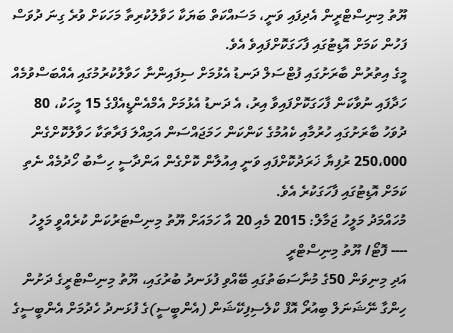ޔޫތު މިނިސްޓްރީން އެދިފައި ވަނީ، މަސައްކަތް ބަޔަކާ ހަވާލުކުރިތާ މަހަކަށް ވުރެ ގިނަ ދުވަސް ފަހުން ކަމަށް އޮޑިޓުގައި ފާހަގަކޮށްފައިވެ އެވެ.
މީގެ އިތުރުން ބާރަށުގައި ފުޓްސަލް ދަނޑު އެޅުމަށް ސިފައިންނާ ހަވާލުކުރުމުގައި އެއްބަސްވުމެއް ހަދާފައި ނުވާކަން ފާހަގަކޮށްފައިވާ އިރު، އެ ދަނޑު އެޅުމަށް އެމްއެންޑީއެފްގެ 15 މީހަކު، 80 ދުވަހު ބާރަށުގައި ހުރުމާއި ކެއުމުގެ ކަންކަން ހަމަޖައްސަން އަމިއްލަ ފަރާތަކާ ހަވާލުކޮށްގެން 250،000 ރުފިޔާ ޚަރަދުކޮށްފައި ވަނީ އިއުލާން ކޮށްގެން އަންދާސީ ހިސާބު ހޯދުމެއް ނެތި ކަމަށް އޮޑިޓުގައި ފާހަގަކުރެ އެވެ.
މުހައްމަދު މަލީހު ޖަމާލް: 2015 މެއި 20 އާ ހަމައަށް ޔޫތު މިނިސްޓަރުކަން ކުރެއްވީ މަލީހު ---- ފޮޓޯ/ ޔޫތު މިނިސްޓްރީ
އަދި މިނިވަން 50ގެ މުނާސަބަތުގައި ބޭއްވި ފުޅަނދު ބުރުގައި، ޔޫތު މިނިސްޓްރީގެ ދަށުން ހިންގާ ނޭޝަނަލް ބިއުރޯ އޮފް ކްލެސިފިކޭޝަން (އެންބީސީ)ގެ ފުޅަނދު ހެދުމަށް އެންބީސީގެ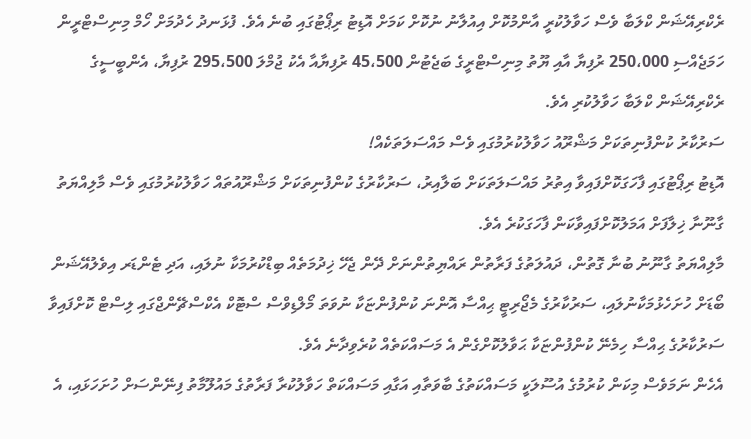ރެކްރިއޭޝަން ކްލަބާ ވެސް ހަވާލުކުރީ އާންމުކޮށް އިއުލާނު ނުކޮށް ކަމަށް އޮޑިޓު ރިޕޯޓުގައި ބުނެ އެވެ. ފުޅަނދު ހެދުމަށް ހޯމް މިނިސްޓްރީން ހަމަޖެއްސި 250،000 ރުފިޔާ އާއި ޔޫތު މިނިސްޓްރީގެ ބަޖެޓުން 45،500 ރުފިޔާއާ އެކު ޖުމްލަ 295،500 ރުފިޔާ، އެންބީސީގެ ރެކްރިއޭޝަން ކްލަބާ ހަވާލުކުރި އެވެ.
ސަރުކާރު ކުންފުނިތަކަށް މަޝްރޫއު ހަވާލުކުރުމުގައި ވެސް މައްސަލަތަކެއް!
އޮޑިޓު ރިޕޯޓުގައި ފާހަގަކޮށްފައިވާ އިތުރު މައްސަލަތަކަށް ބަލާއިރު، ސަރުކާރުގެ ކުންފުނިތަކަށް މަޝްރޫއުތައް ހަވާލުކުރުމުގައި ވެސް މާލިއްޔަތު ގާނޫނާ ޚިލާފަށް އަމަލުކޮށްފައިވާކަން ފާހަގަކުރެ އެވެ.
މާލިއްޔަތު ގާނޫނު ބުނާ ގޮތުން، ދައުލަތުގެ ފަރާތުން ރައްޔިތުންނަށް ދޭން ޖެހޭ ޚިދުމަތެއް ބިޑްކުރުމަކާ ނުލައި، އަދި ޓެންޑަރ އިވެލުއޭޝަން ބޯޑަށް ހުށަހެޅުމަކާނުލައި، ސަރުކާރުގެ މެޖޯރިޓީ ޙިއްސާ އޮންނަ ކުންފުންޏަކާ ނުވަތަ މޯލްޑިވްސް ސްޓޮކް އެކްސްޗޭންޖްގައި ލިސްޓް ކޮށްފައިވާ ސަރުކާރުގެ ޙިއްސާ ހިމެނޭ ކުންފުންޏަކާ ޙަވާލުކޮށްގެން އެ މަސައްކަތެއް ކުރެވިދާނެ އެވެ.
އެހެން ނަމަވެސް މިކަން ކުރުމުގެ އުސޫލަކީ މަސައްކަތުގެ ބާވަތާއި އަގާއި މަސައްކަތް ހަވާލުކުރާ ފަރާތުގެ މައުލޫމާތު ފިނޭންސަށް ހުށަހަޅައި، އެ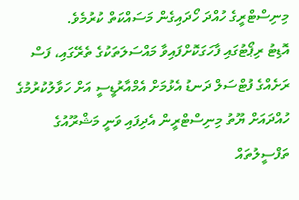މިނިސްޓްރީގެ ހުއްދަ ހޯދައިގެން މަސައްކަތް ކުރުމެވެ.
އޮޑިޓު ރިޕޯޓުގައި ފާހަގަކޮށްފައިވާ މައްސަލަތަކުގެ ތެރޭގައި، ފަސް ރަށެއްގެ ފުޓްސަލް ދަނޑު އެޅުމަށް އެމްއާރުޑީސީ އަށް ހަވާލުކުރުމުގެ ހުއްދައަށް ޔޫތު މިނިސްޓްރީން އެދިފައި ވަނީ މަޝްރޫއުގެ ތަފްސީލުތައް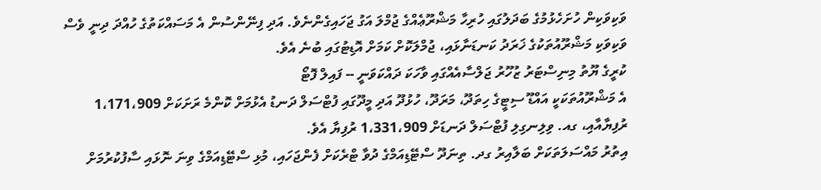ވަކިވަކިން ހުށަހެޅުމުގެ ބަދަލުގައި ހުރިހާ މަޝްރޫޢެއްގެ ޖުމްލަ އަގު ޖަހައިގެންނެވެ. އަދި ފިނޭންސުން އެ މަސައްކަތުގެ ހުއްދަ ދިނީ ވެސް ވަކިވަކި މަޝްރޫއުތަކުގެ ޚަރަދު ކަނޑަނާޅައި، ޖުމްލަކޮށް ކަމަށް އޮޑިޓުގައި ބުނެ އެވެ.
ކުރީގެ ޔޫތު މިނިސްޓަރު ޒުހޫރު ޖަލްސާއެއްގައި ވާހަކަ ދައްކަވަނީ -- ފައިލް ފޮޓޯ
އެ މަޝްރޫއުތަކަކީ އައްޑޫ ސިޓީގެ ހިތަދޫ، މަރަދޫ، ހުޅުދޫ އަދި މީދޫގައި ފުޓްސަލް ދަނޑު އެޅުމަށް ކޮންމެ ރަށަކަށް 1،171،909 ރުފިޔާއާއި، ގއ. ވިލިނގިލި ފުޓްސަލް ދަނޑަށް 1،331،909 ރުފިޔާ އެވެ.
އިތުރު މައްސަލަތަކަށް ބަލާއިރު ގދ. ތިނަދޫ ސްޓޭޑިއަމްގެ ދުވާ ޓްރެކަށް ފެންޖަހައި، މުޅި ސްޓޭޑިއަމްގެ ވިނަ ނޮޅައި ސާފުކުރުމަށް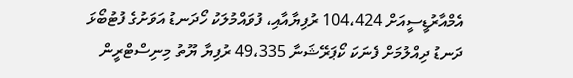އެމްއާރުޑީސީއަށް 104،424 ރުފިޔާއާއި، ފުވައްމުލަކު ހޯދަނޑު އަވަށުގެ ފުޓުބޯޅަ ދަނޑު ދިއްލުމަށް ފެނަކަ ކޯޕަރޭޝަނާ 49،335 ރުފިޔާ ޔޫތު މިނިސްޓްރީން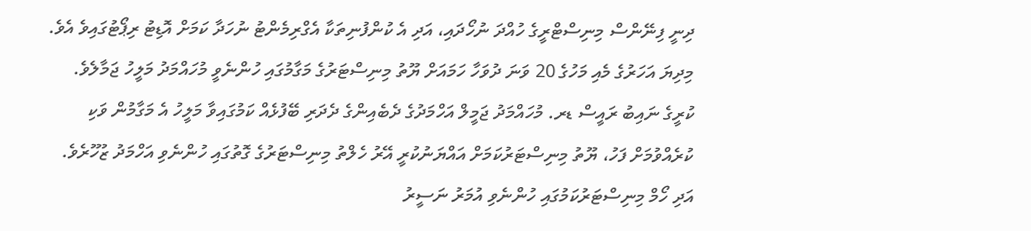ދިނީ ފިނޭންސް މިނިސްޓްރީގެ ހުއްދަ ނުހޯދައި، އަދި އެ ކުންފުނިތަކާ އެގްރިމެންޓު ނުހަދާ ކަމަށް އޮޑިޓު ރިޕޯޓުގައިވެ އެވެ.
މިދިޔަ އަހަރުގެ މެއި މަހުގެ 20 ވަނަ ދުވަހާ ހަމައަށް ޔޫތު މިނިސްޓަރުގެ މަގާމުގައި ހުންނެވީ މުހައްމަދު މަލީހު ޖަމާލެވެ. ކުރީގެ ނައިބު ރައީސް ޑރ. މުހައްމަދު ޖަމީލް އަހްމަދުގެ ދެބެއިންގެ ދެދަރި ބޭފުޅެއް ކަމުގައިވާ މަލީހު އެ މަގާމުން ވަކި ކުރެއްވުމަށް ފަހު، ޔޫތު މިނިސްޓަރުކަމަށް އައްޔަނުކުރީ އޭރު ހެލްތު މިނިސްޓަރުގެ ގޮތުގައި ހުންނެވި އަހްމަދު ޒުހޫރެވެ.
އަދި ހޯމް މިނިސްޓަރުކަމުގައި ހުންނެވި އުމަރު ނަސީރު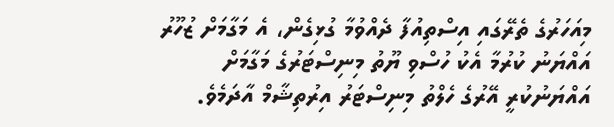މިއަހަރުގެ ތެރޭގައި އިސްތިއުފާ ދެއްވުމާ ގުޅިގެން، އެ މަގާމަށް ޒުހޫރު އައްޔަނު ކުރުމާ އެކު ހުސްވި ޔޫތު މިނިސްޓަރުގެ މަގާމަށް އައްޔަނުކުރީ އޭރުގެ ހެލްތު މިނިސްޓަރު އިރުތިޝާމް އާދަމެވެ.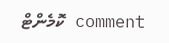comment ކޮމެންޓް